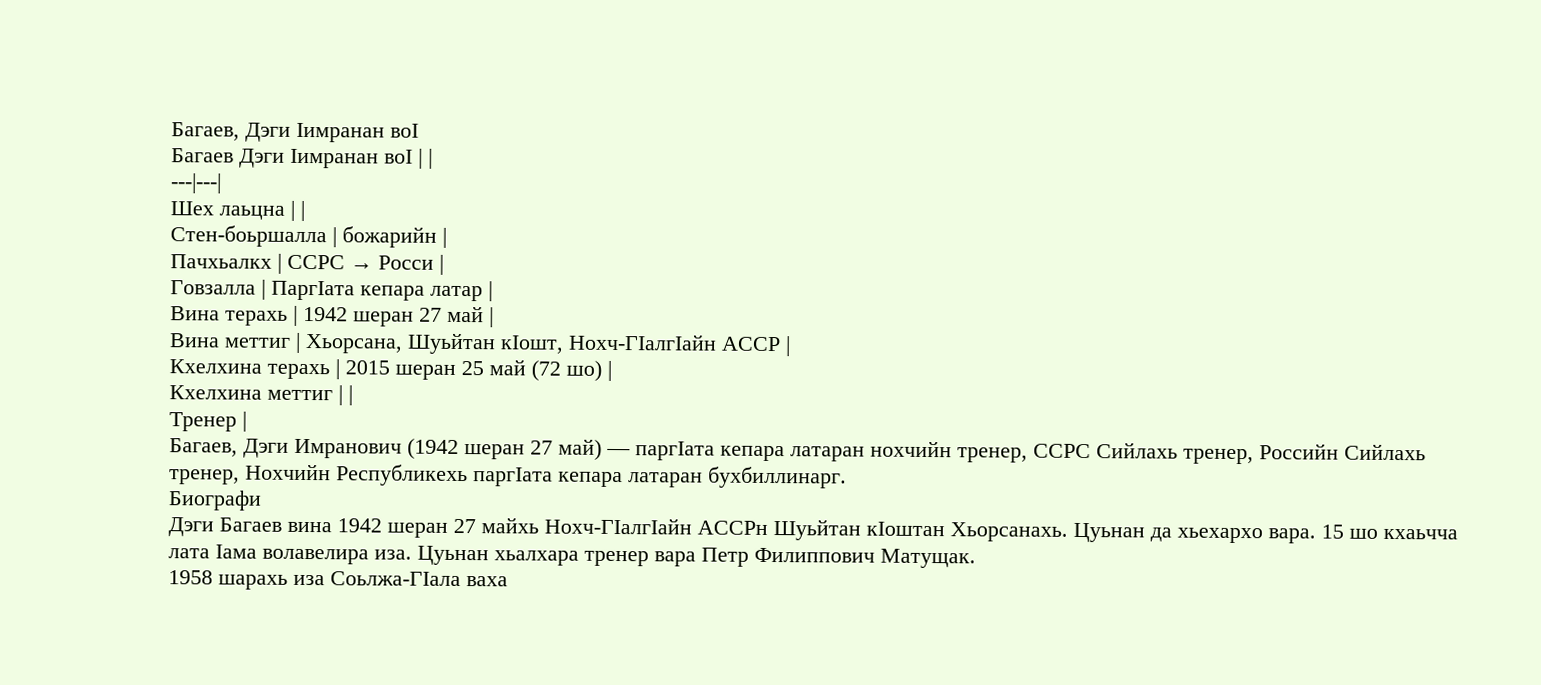Багаев, Дэги Ӏимранан воӀ
Багаев Дэги Ӏимранан воӀ | |
---|---|
Шех лаьцна | |
Стен-боьршалла | божарийн |
Пачхьалкх | ССРС → Росси |
Говзалла | ПаргӀата кепара латар |
Вина терахь | 1942 шеран 27 май |
Вина меттиг | Хьорсана, Шуьйтан кӀошт, Нохч-ГӀалгӀайн АССР |
Кхелхина терахь | 2015 шеран 25 май (72 шо) |
Кхелхина меттиг | |
Тренер |
Багаев, Дэги Имранович (1942 шеран 27 май) — паргӀата кепара латаран нохчийн тренер, ССРС Сийлахь тренер, Российн Сийлахь тренер, Нохчийн Республикехь паргӀата кепара латаран бухбиллинарг.
Биографи
Дэги Багаев вина 1942 шеран 27 майхь Нохч-ГӀалгӀайн АССРн Шуьйтан кӀоштан Хьорсанахь. Цуьнан да хьехархо вара. 15 шо кхаьчча лата Ӏама волавелира иза. Цуьнан хьалхара тренер вара Петр Филиппович Матущак.
1958 шарахь иза Соьлжа-ГӀала ваха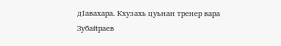дӀавахара. Кхузахь цуьнан тренер вара Зубайраев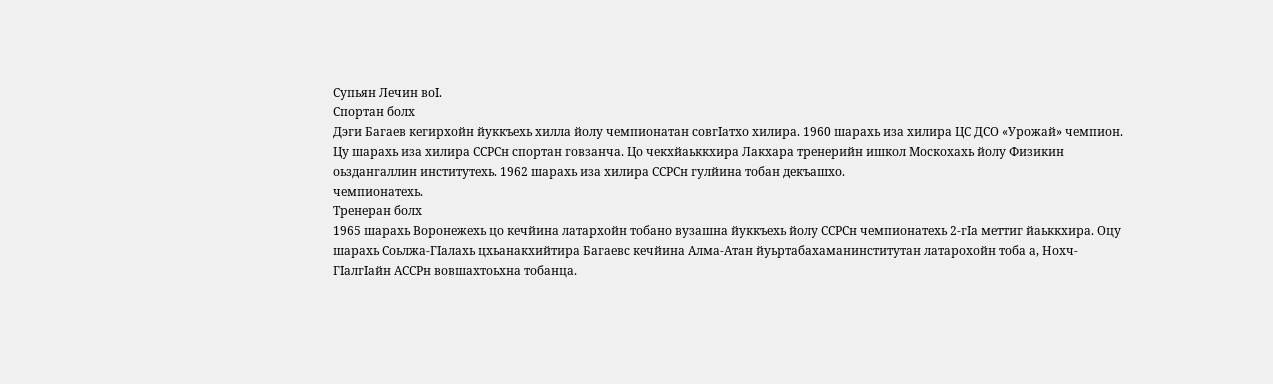Супьян Лечин воӀ.
Спортан болх
Дэги Багаев кегирхойн йуккъехь хилла йолу чемпионатан совгӀатхо хилира. 1960 шарахь иза хилира ЦС ДСО «Урожай» чемпион. Цу шарахь иза хилира ССРСн спортан говзанча. Цо чекхйаьккхира Лакхара тренерийн ишкол Москохахь йолу Физикин оьздангаллин институтехь. 1962 шарахь иза хилира ССРСн гулйина тобан декъашхо.
чемпионатехь.
Тренеран болх
1965 шарахь Воронежехь цо кечйина латархойн тобано вузашна йуккъехь йолу ССРСн чемпионатехь 2-гӀа меттиг йаьккхира. Оцу шарахь Соьлжа-ГӀалахь цхьанакхийтира Багаевс кечйина Алма-Атан йуьртабахаманинститутан латарохойн тоба а, Нохч-ГӀалгӀайн АССРн вовшахтоьхна тобанца.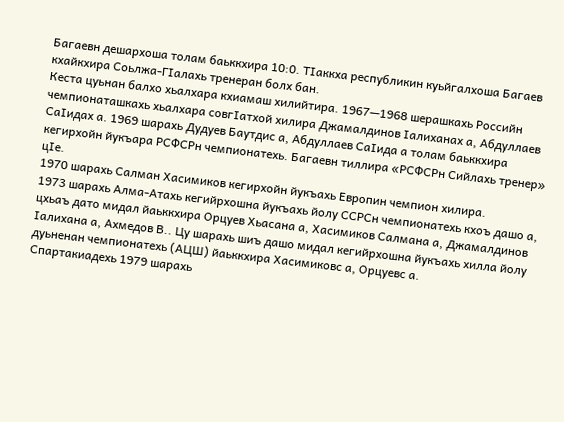Багаевн дешархоша толам баьккхира 10:0. ТӀаккха республикин куьйгалхоша Багаев кхайкхира Соьлжа-ГӀалахь тренеран болх бан.
Кеста цуьнан балхо хьалхара кхиамаш хилийтира. 1967—1968 шерашкахь Российн чемпионаташкахь хьалхара совгӀатхой хилира Джамалдинов Ӏалиханах а, Абдуллаев СаӀидах а. 1969 шарахь Дудуев Баутдис а, Абдуллаев СаӀида а толам баьккхира кегирхойн йукъара РСФСРн чемпионатехь. Багаевн тиллира «РСФСРн Сийлахь тренер» цӀе.
1970 шарахь Салман Хасимиков кегирхойн йукъахь Европин чемпион хилира.
1973 шарахь Алма-Атахь кегийрхошна йукъахь йолу ССРСн чемпионатехь кхоъ дашо а, цхьаъ дато мидал йаьккхира Орцуев Хьасана а, Хасимиков Салмана а, Джамалдинов Ӏалихана а, Ахмедов В.. Цу шарахь шиъ дашо мидал кегийрхошна йукъахь хилла йолу дуьненан чемпионатехь (АЦШ) йаьккхира Хасимиковс а, Орцуевс а.
Спартакиадехь 1979 шарахь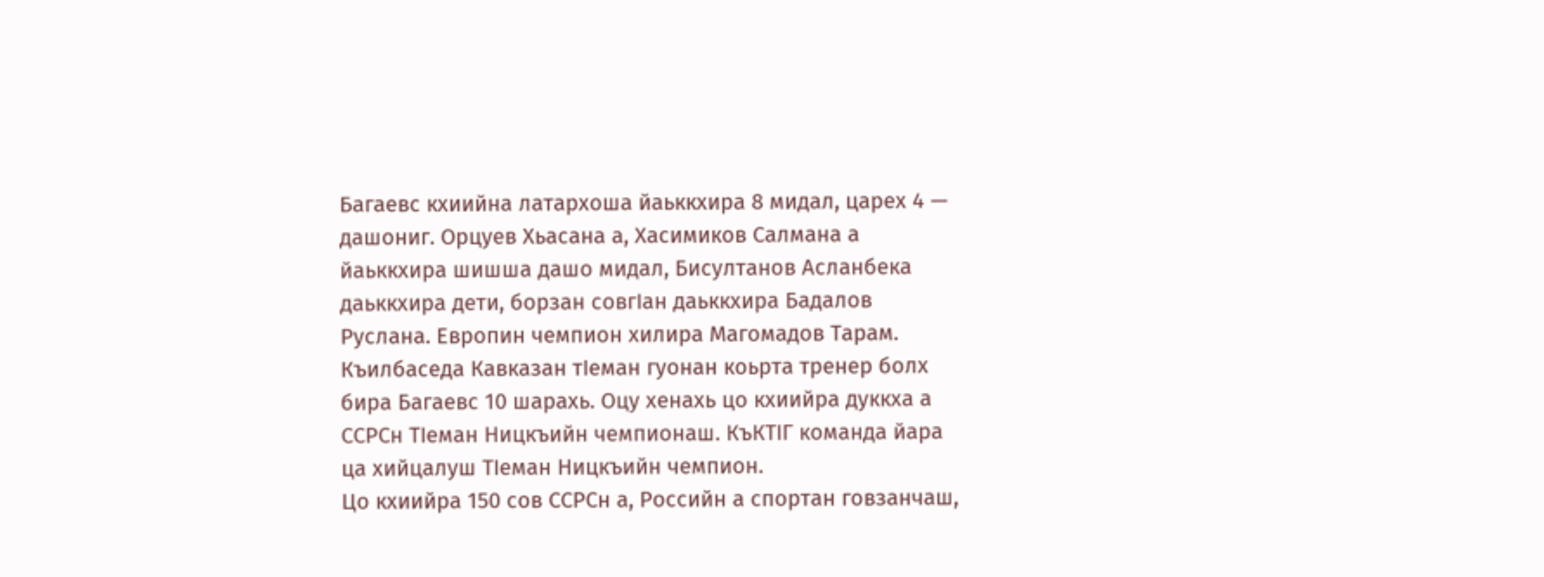Багаевс кхиийна латархоша йаьккхира 8 мидал, царех 4 — дашониг. Орцуев Хьасана а, Хасимиков Салмана а йаьккхира шишша дашо мидал, Бисултанов Асланбека даьккхира дети, борзан совгӀан даьккхира Бадалов Руслана. Европин чемпион хилира Магомадов Тарам.
Къилбаседа Кавказан тӀеман гуонан коьрта тренер болх бира Багаевс 10 шарахь. Оцу хенахь цо кхиийра дуккха а ССРСн ТӀеман Ницкъийн чемпионаш. КъКТӀГ команда йара ца хийцалуш ТӀеман Ницкъийн чемпион.
Цо кхиийра 150 сов ССРСн а, Российн а спортан говзанчаш,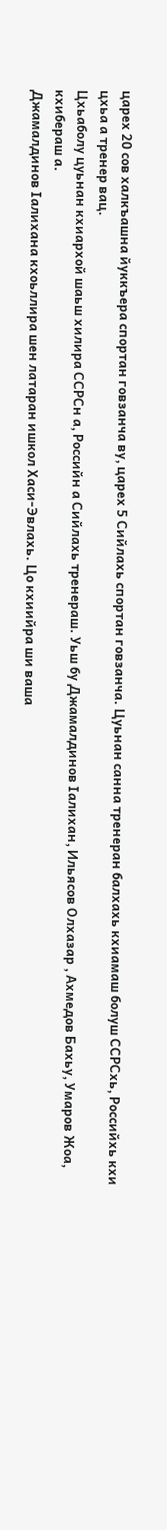царех 20 сов халкъашна йуккъера спортан говзанча ву, царех 5 Сийлахь спортан говзанча. Цуьнан санна тренеран балхахь кхиамаш болуш ССРСхь, Российхь кхи цхьа а тренер вац.
Цхьаболу цуьнан кхиархой шаьш хилира ССРСн а, Российн а Сийлахь тренераш. Уьш бу Джамалдинов Ӏалихан, Ильясов Олхазар , Ахмедов Бахьу, Умаров Жоа, кхибераш а.
Джамалдинов Ӏалихана кхоьллира шен латаран ишкол Хаси-Эвлахь. Цо кхиийра ши ваша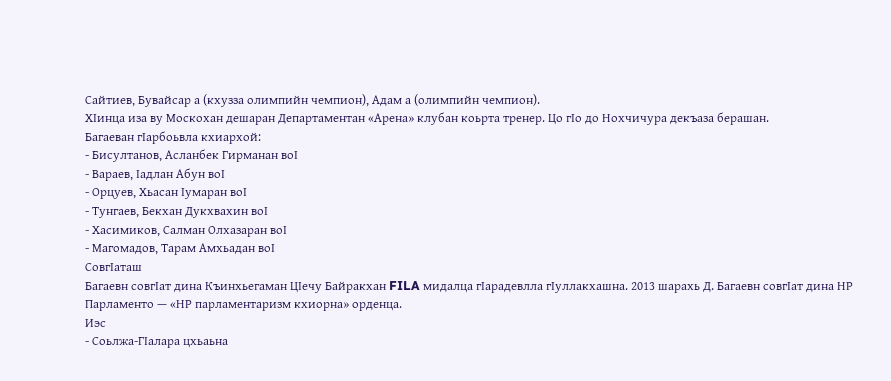Сайтиев, Бувайсар а (кхузза олимпийн чемпион), Адам а (олимпийн чемпион).
ХӀинца иза ву Москохан дешаран Департаментан «Арена» клубан коьрта тренер. Цо гӀо до Нохчичура декъаза берашан.
Багаеван гӀарбоьвла кхиархой:
- Бисултанов, Асланбек Гирманан воӀ
- Вараев, Ӏадлан Абун воӀ
- Орцуев, Хьасан Ӏумаран воӀ
- Тунгаев, Бекхан Дукхвахин воӀ
- Хасимиков, Салман Олхазаран воӀ
- Магомадов, Тарам Амхьадан воӀ
СовгӀаташ
Багаевн совгӀат дина Къинхьегаман ЦӀечу Байракхан FILA мидалца гӀарадевлла гӀуллакхашна. 2013 шарахь Д. Багаевн совгӀат дина НР Парламенто — «НР парламентаризм кхиорна» орденца.
Иэс
- Соьлжа-ГӀалара цхьаьна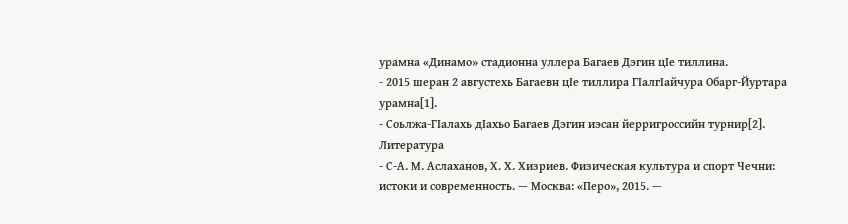урамна «Динамо» стадионна уллера Багаев Дэгин цӀе тиллина.
- 2015 шеран 2 августехь Багаевн цӀе тиллира ГӀалгӀайчура Обарг-Йуртара урамна[1].
- Соьлжа-ГӀалахь дӀахьо Багаев Дэгин иэсан йерригроссийн турнир[2].
Литература
- С-А. М. Аслаханов, Х. Х. Хизриев. Физическая культура и спорт Чечни: истоки и современность. — Москва: «Перо», 2015. —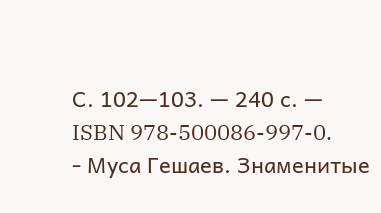С. 102—103. — 240 с. — ISBN 978-500086-997-0.
- Муса Гешаев. Знаменитые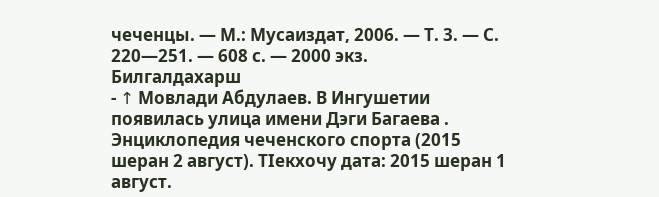чеченцы. — М.: Мусаиздат, 2006. — Т. 3. — С. 220—251. — 608 с. — 2000 экз.
Билгалдахарш
- ↑ Мовлади Абдулаев. В Ингушетии появилась улица имени Дэги Багаева . Энциклопедия чеченского спорта (2015 шеран 2 август). ТӀекхочу дата: 2015 шеран 1 август.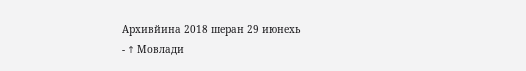Архивйина 2018 шеран 29 июнехь
- ↑ Мовлади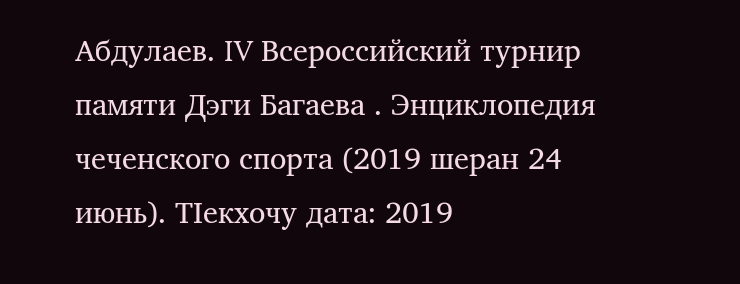Абдулаев. IV Всероссийский турнир памяти Дэги Багаева . Энциклопедия чеченского спорта (2019 шеран 24 июнь). ТӀекхочу дата: 2019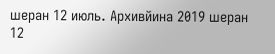шеран 12 июль. Архивйина 2019 шеран 12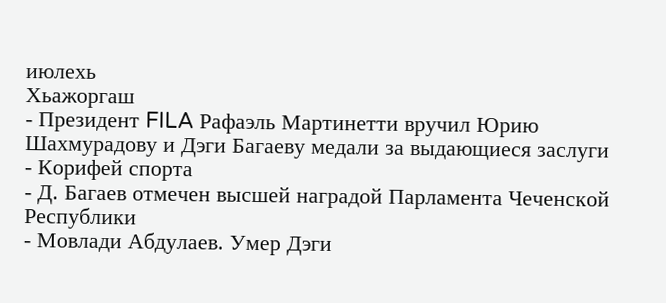июлехь
Хьажоргаш
- Президент FILA Рафаэль Мартинетти вручил Юрию Шахмурадову и Дэги Багаеву медали за выдающиеся заслуги
- Корифей спорта
- Д. Багаев отмечен высшей наградой Парламента Чеченской Республики
- Мовлади Абдулаев. Умер Дэги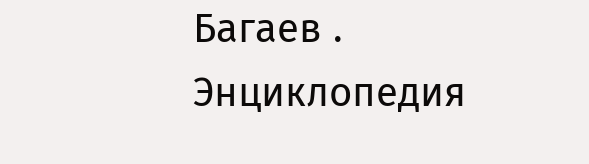Багаев . Энциклопедия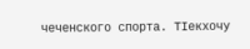чеченского спорта. ТӀекхочу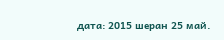дата: 2015 шеран 25 май.